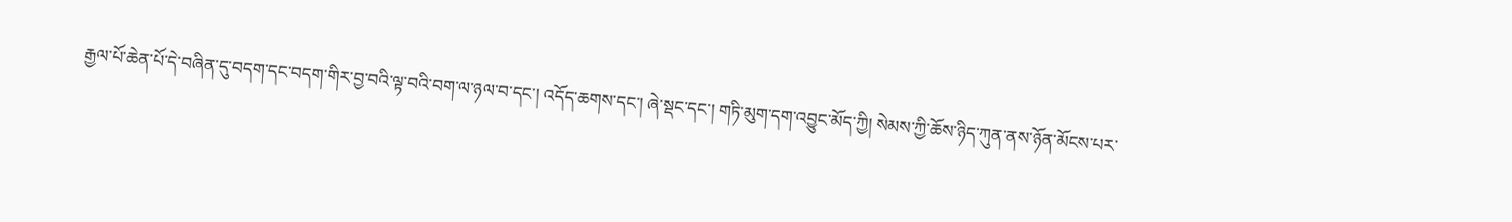རྒྱལ་པོ་ཆེན་པོ་དེ་བཞིན་དུ་བདག་དང་བདག་གིར་བྱ་བའི་ལྟ་བའི་བག་ལ་ཉལ་བ་དང་། འདོད་ཆགས་དང་། ཞེ་སྡང་དང་། གཏི་མུག་དག་འབྱུང་མོད་ཀྱི། སེམས་ཀྱི་ཆོས་ཉིད་ཀུན་ནས་ཉོན་མོངས་པར་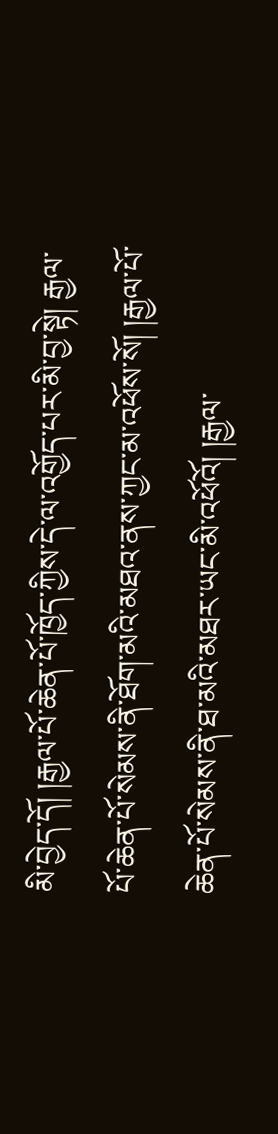མི་བྱེད་དོ། །རྒྱལ་པོ་ཆེན་པོ་ཁྱོད་ཀྱིས་དེ་ལ་འགྱོད་པར་མི་བྱ་སྟེ། རྒྱལ་པོ་ཆེན་པོ་སེམས་ནི་ཐོག་མའི་མཐའ་ནས་ཀྱང་མ་འཕོས་སོ། །རྒྱལ་པོ་ཆེན་པོ་སེམས་ནི་ཐ་མའི་མཐར་ཡང་མི་འཕོའོ། །རྒྱལ་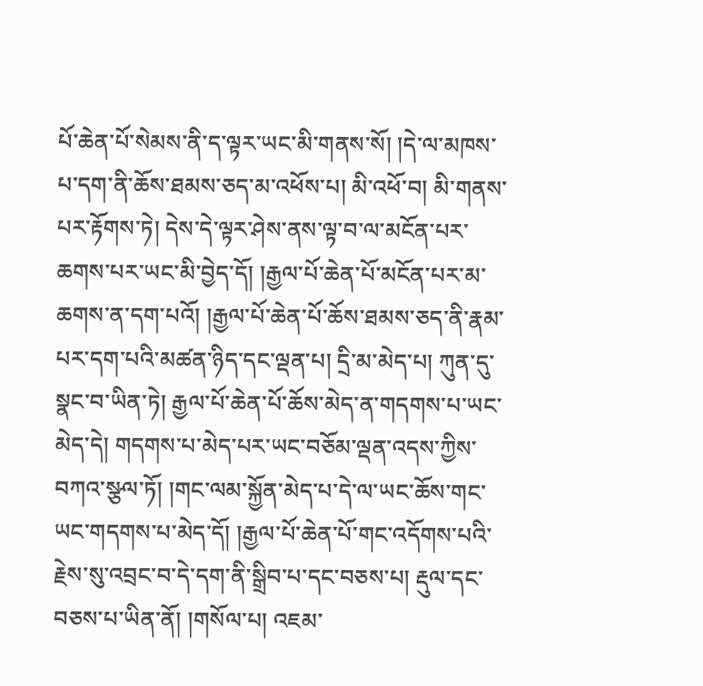པོ་ཆེན་པོ་སེམས་ནི་ད་ལྟར་ཡང་མི་གནས་སོ། །དེ་ལ་མཁས་པ་དག་ནི་ཆོས་ཐམས་ཅད་མ་འཕོས་པ། མི་འཕོ་བ། མི་གནས་པར་རྟོགས་ཏེ། དེས་དེ་ལྟར་ཤེས་ནས་ལྟ་བ་ལ་མངོན་པར་ཆགས་པར་ཡང་མི་བྱེད་དོ། །རྒྱལ་པོ་ཆེན་པོ་མངོན་པར་མ་ཆགས་ན་དག་པའོ། །རྒྱལ་པོ་ཆེན་པོ་ཆོས་ཐམས་ཅད་ནི་རྣམ་པར་དག་པའི་མཚན་ཉིད་དང་ལྡན་པ། དྲི་མ་མེད་པ། ཀུན་དུ་སྣང་བ་ཡིན་ཏེ། རྒྱལ་པོ་ཆེན་པོ་ཆོས་མེད་ན་གདགས་པ་ཡང་མེད་དེ། གདགས་པ་མེད་པར་ཡང་བཅོམ་ལྡན་འདས་ཀྱིས་བཀའ་སྩལ་ཏོ། །གང་ལམ་སྐྱོན་མེད་པ་དེ་ལ་ཡང་ཆོས་གང་ཡང་གདགས་པ་མེད་དོ། །རྒྱལ་པོ་ཆེན་པོ་གང་འདོགས་པའི་རྗེས་སུ་འབྲང་བ་དེ་དག་ནི་སྒྲིབ་པ་དང་བཅས་པ། རྡུལ་དང་བཅས་པ་ཡིན་ནོ། །གསོལ་པ། འཇམ་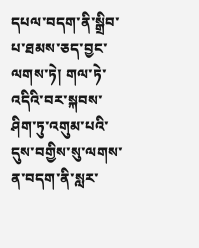དཔལ་བདག་ནི་སྒྲིབ་པ་ཐམས་ཅད་བྱང་ལགས་ཏེ། གལ་ཏེ་འདིའི་བར་སྐབས་ཤིག་ཏུ་འགུམ་པའི་དུས་བགྱིས་སུ་ལགས་ན་བདག་ནི་སླར་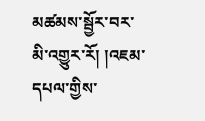མཚམས་སྦྱོར་བར་མི་འགྱུར་རོ། །འཇམ་དཔལ་གྱིས་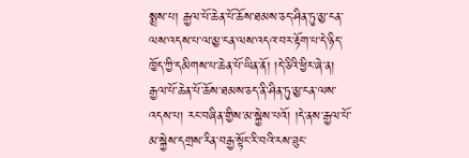སྨྲས་པ། རྒྱལ་པོ་ཆེན་པོ་ཆོས་ཐམས་ཅད་ཤིན་ཏུ་མྱ་ངན་ལས་འདས་པ་ལ་མྱ་ངན་ལས་འདའ་བར་རྟོག་པ་དེ་ཉིད་ཁྱོད་ཀྱི་དམིགས་པ་ཆེན་པོ་ཡིན་ནོ། །དེ་ཅིའི་ཕྱིར་ཞེ་ན། རྒྱལ་པོ་ཆེན་པོ་ཆོས་ཐམས་ཅད་ནི་ཤིན་ཏུ་མྱ་ངན་ལས་འདས་པ། རང་བཞིན་གྱིས་མ་སྐྱེས་པའོ། །དེ་ནས་རྒྱལ་པོ་མ་སྐྱེས་དགྲས་རིན་བརྒྱ་སྟོང་རི་བའི་རས་ཟུང་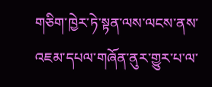གཅིག་ཁྱེར་ཏེ་སྟན་ལས་ལངས་ནས་འཇམ་དཔལ་གཞོན་ནུར་གྱུར་པ་ལ་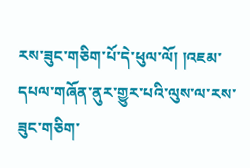རས་ཟུང་གཅིག་པོ་དེ་ཕུལ་ལོ། །འཇམ་དཔལ་གཞོན་ནུར་གྱུར་པའི་ལུས་ལ་རས་ཟུང་གཅིག་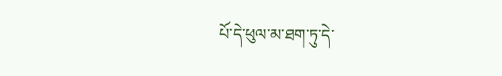པོ་དེ་ཕུལ་མ་ཐག་ཏུ་དེ་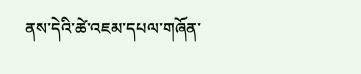ནས་དེའི་ཚེ་འཇམ་དཔལ་གཞོན་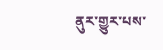ནུར་གྱུར་པས་